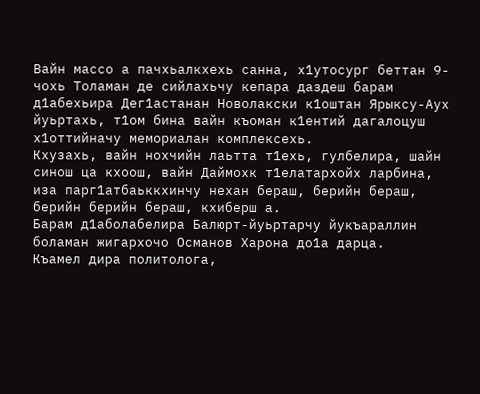Вайн массо а пачхьалкхехь санна, х1утосург беттан 9-чохь Толаман де сийлахьчу кепара даздеш барам д1абехьира Дег1астанан Новолакски к1оштан Ярыксу-Аух йуьртахь, т1ом бина вайн къоман к1ентий дагалоцуш х1оттийначу мемориалан комплексехь.
Кхузахь, вайн нохчийн лаьтта т1ехь, гулбелира, шайн синош ца кхоош, вайн Даймохк т1елатархойх ларбина, иза парг1атбаьккхинчу нехан бераш, берийн бераш, берийн берийн бераш, кхиберш а.
Барам д1аболабелира Балюрт-йуьртарчу йукъараллин боламан жигархочо Османов Харона до1а дарца.
Къамел дира политолога,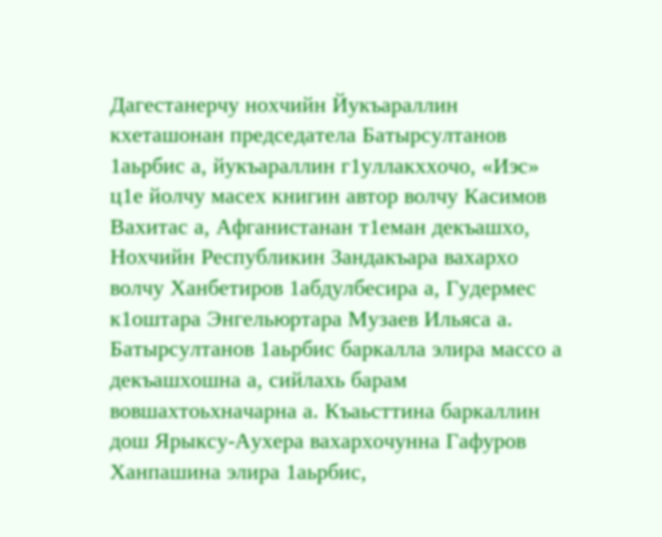Дагестанерчу нохчийн Йукъараллин кхеташонан председатела Батырсултанов 1аьрбис а, йукъараллин г1уллакххочо, «Иэс» ц1е йолчу масех книгин автор волчу Касимов Вахитас а, Афганистанан т1еман декъашхо, Нохчийн Республикин Зандакъара вахархо волчу Ханбетиров 1абдулбесира а, Гудермес к1оштара Энгельюртара Музаев Ильяса а.
Батырсултанов 1аьрбис баркалла элира массо а декъашхошна а, сийлахь барам вовшахтоьхначарна а. Къаьсттина баркаллин дош Ярыксу-Аухера вахархочунна Гафуров Ханпашина элира 1аьрбис,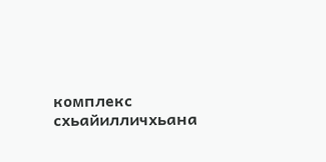комплекс схьайилличхьана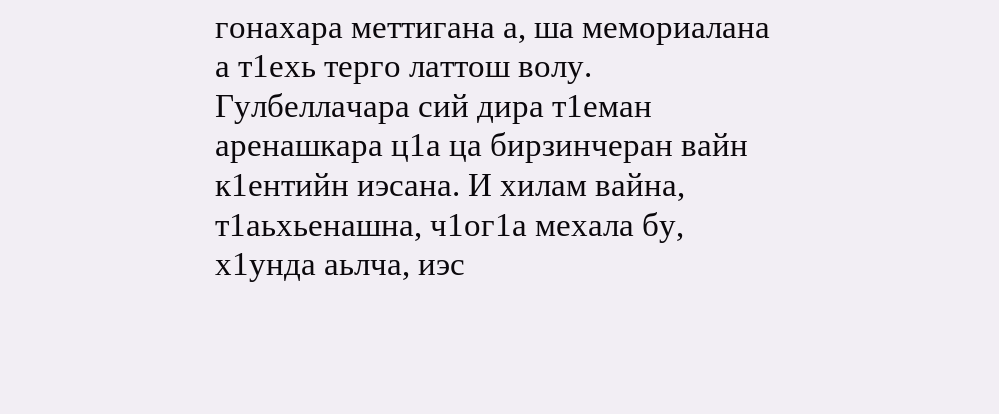гонахара меттигана а, ша мемориалана а т1ехь терго латтош волу.
Гулбеллачара сий дира т1еман аренашкара ц1а ца бирзинчеран вайн к1ентийн иэсана. И хилам вайна, т1аьхьенашна, ч1ог1а мехала бу, х1унда аьлча, иэс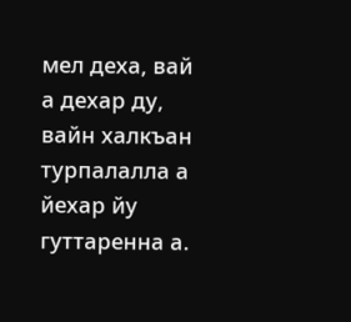мел деха, вай а дехар ду, вайн халкъан турпалалла а йехар йу гуттаренна а.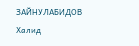ЗАЙНУЛАБИДОВ Халид